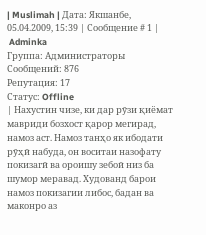| Muslimah | Дата: Якшанбе, 05.04.2009, 15:39 | Сообщение # 1 |
 Adminka
Группа: Администраторы
Сообщений: 876
Репутация: 17
Статус: Offline
| Нахустин чизе, ки дар рӯзи қиёмат мавриди бозхост қарор мегирад, намоз аст. Намоз танҳо як ибодати рӯҳӣ набуда, он воситаи назофату покизагӣ ва ороишу зебоӣ низ ба шумор меравад. Худованд барои намоз покизагии либос, бадан ва маконро аз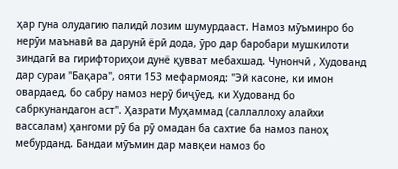ҳар гуна олудагию палидӣ лозим шумурдааст. Намоз мӯъминро бо нерӯи маънавӣ ва дарунӣ ёрӣ дода, ӯро дар баробари мушкилоти зиндагӣ ва гирифториҳои дунё қувват мебахшад. Чунончӣ , Худованд дар сураи "Бақара", ояти 153 мефармояд: "Эй касоне, ки имон овардаед, бо сабру намоз нерӯ биҷӯед, ки Худованд бо сабркунандагон аст". Ҳазрати Муҳаммад (саллаллоху алайхи вассалам) ҳангоми рӯ ба рӯ омадан ба сахтие ба намоз паноҳ мебурданд. Бандаи мӯъмин дар мавқеи намоз бо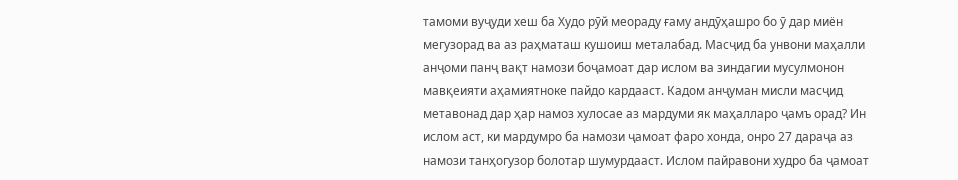тамоми вуҷуди хеш ба Худо рӯй меораду ғаму андӯҳашро бо ӯ дар миён мегузорад ва аз раҳматаш кушоиш металабад. Масҷид ба унвони маҳалли анҷоми панҷ вақт намози боҷамоат дар ислом ва зиндагии мусулмонон мавқеияти аҳамиятноке пайдо кардааст. Кадом анҷуман мисли масҷид метавонад дар ҳар намоз хулосае аз мардуми як маҳалларо ҷамъ орад? Ин ислом аст, ки мардумро ба намози ҷамоат фаро хонда, онро 27 дараҷа аз намози танҳогузор болотар шумурдааст. Ислом пайравони худро ба ҷамоат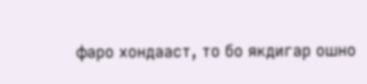фаро хондааст, то бо якдигар ошно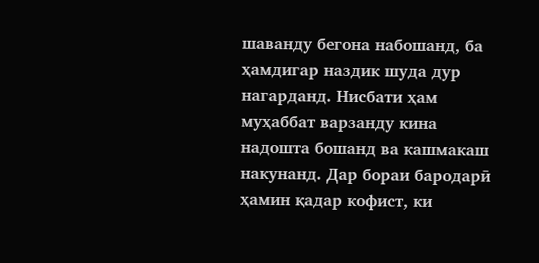шаванду бегона набошанд, ба ҳамдигар наздик шуда дур нагарданд. Нисбати ҳам муҳаббат варзанду кина надошта бошанд ва кашмакаш накунанд. Дар бораи бародарӣ ҳамин қадар кофист, ки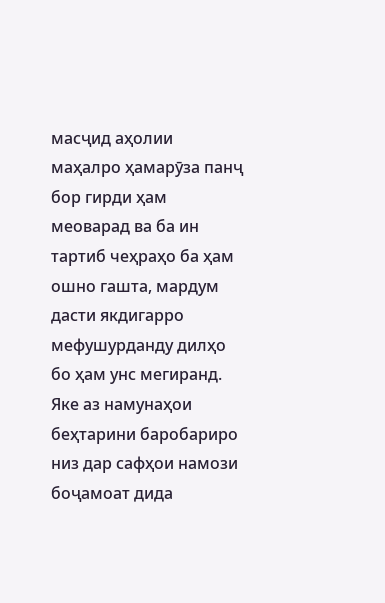масҷид аҳолии маҳалро ҳамарӯза панҷ бор гирди ҳам меоварад ва ба ин тартиб чеҳраҳо ба ҳам ошно гашта, мардум дасти якдигарро мефушурданду дилҳо бо ҳам унс мегиранд. Яке аз намунаҳои беҳтарини баробариро низ дар сафҳои намози боҷамоат дида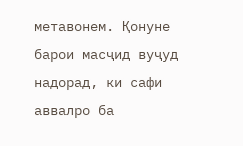метавонем. Қонуне барои масҷид вуҷуд надорад, ки сафи аввалро ба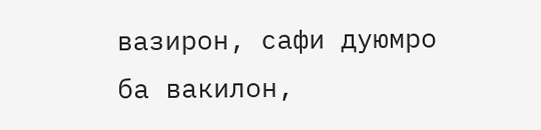вазирон, сафи дуюмро ба вакилон,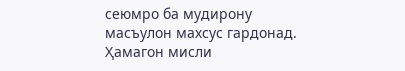сеюмро ба мудирону масъулон махсус гардонад. Ҳамагон мисли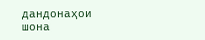дандонаҳои шона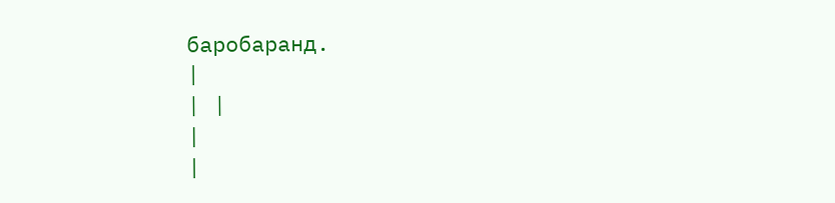баробаранд.
|
| |
|
|